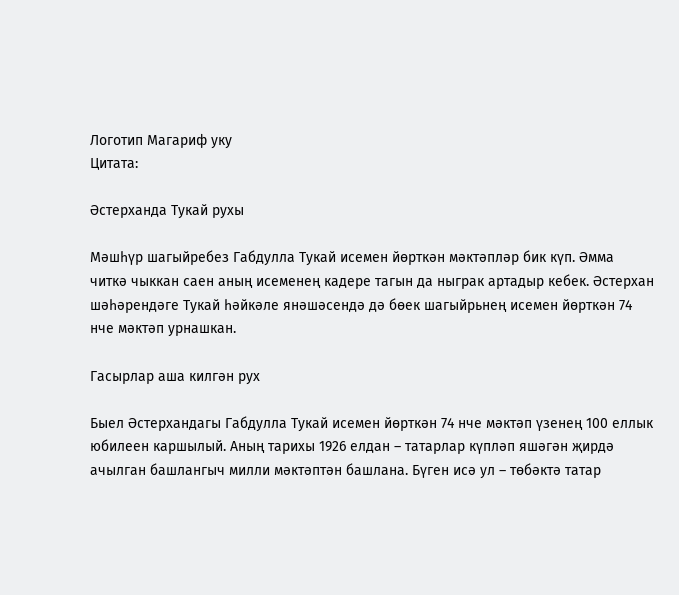Логотип Магариф уку
Цитата:

Әстерханда Тукай рухы

Мәшһүр шагыйребез Габдулла Тукай исемен йөрткән мәктәпләр бик күп. Әмма читкә чыккан саен аның исеменең кадере тагын да ныграк артадыр кебек. Әстерхан шәһәрендәге Тукай һәйкәле янәшәсендә дә бөек шагыйрьнең исемен йөрткән 74 нче мәктәп урнашкан.

Гасырлар аша килгән рух

Быел Әстерхандагы Габдулла Тукай исемен йөрткән 74 нче мәктәп үзенең 100 еллык юбилеен каршылый. Аның тарихы 1926 елдан – татарлар күпләп яшәгән җирдә ачылган башлангыч милли мәктәптән башлана. Бүген исә ул – төбәктә татар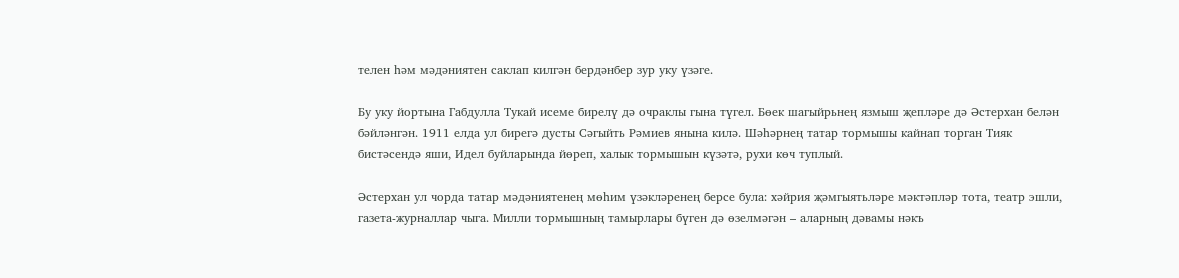телен һәм мәдәниятен саклап килгән бердәнбер зур уку үзәге.

Бу уку йортына Габдулла Тукай исеме бирелү дә очраклы гына түгел. Бөек шагыйрьнең язмыш җепләре дә Әстерхан белән бәйләнгән. 1911 елда ул бирегә дусты Сәгыйть Рәмиев янына килә. Шәһәрнең татар тормышы кайнап торган Тияк бистәсендә яши, Идел буйларында йөреп, халык тормышын күзәтә, рухи көч туплый.

Әстерхан ул чорда татар мәдәниятенең мөһим үзәкләренең берсе була: хәйрия җәмгыятьләре мәктәпләр тота, театр эшли, газета-журналлар чыга. Милли тормышның тамырлары бүген дә өзелмәгән – аларның дәвамы нәкъ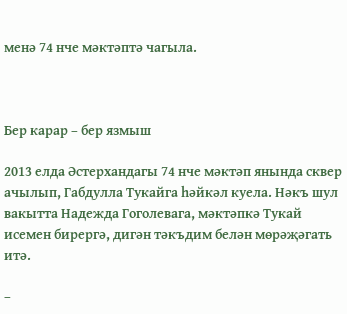менә 74 нче мәктәптә чагыла.



Бер карар – бер язмыш

2013 елда Әстерхандагы 74 нче мәктәп янында сквер ачылып, Габдулла Тукайга һәйкәл куела. Нәкъ шул вакытта Надежда Гоголевага, мәктәпкә Тукай исемен бирергә, дигән тәкъдим белән мөрәҗәгать итә.

–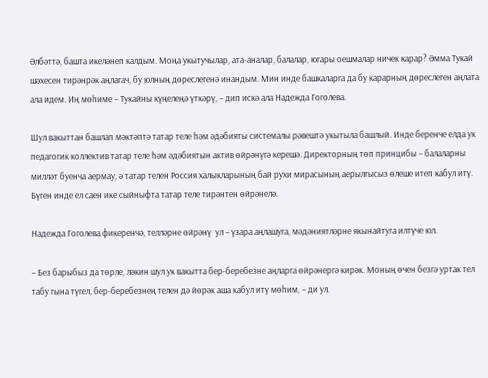Әлбәттә, башта икеләнеп калдым. Моңа укытучылар, ата-аналар, балалар, югары оешмалар ничек карар? Әмма Тукай шәхесен тирәнрәк аңлагач, бу юлның дөреслегенә инандым. Мин инде башкаларга да бу карарның дөреслеген аңлата ала идем. Иң мөһиме – Тукайны күңелеңә үткәрү, – дип искә ала Надежда Гоголева.

Шул вакыттан башлап мәктәптә татар теле һәм әдәбияты системалы рәвештә укытыла башлый. Инде беренче елда ук педагогик коллектив татар теле һәм әдәбиятын актив өйрәнүгә керешә. Директорның төп принцибы – балаларны милләт буенча аермау, ә татар телен Россия халыкларының бай рухи мирасының аерылгысыз өлеше итеп кабул итү. Бүген инде ел саен ике сыйныфта татар теле тирәнтен өйрәнелә.

Надежда Гоголева фикеренчә, телләрне өйрәнү  ул – үзара аңлашуга, мәдәниятләрне якынайтуга илтүче юл.

– Без барыбыз да төрле, ләкин шул ук вакытта бер-беребезне аңларга өйрәнергә кирәк. Моның өчен безгә уртак тел табу гына түгел, бер-беребезнең телен дә йөрәк аша кабул итү мөһим, – ди ул.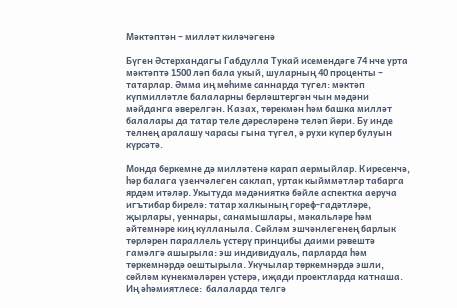Мәктәптән – милләт киләчәгенә

Бүген Әстерхандагы Габдулла Тукай исемендәге 74 нче урта мәктәптә 1500 ләп бала укый, шуларның 40 проценты – татарлар. Әмма иң мөһиме саннарда түгел: мәктәп күпмилләтле балаларны берләштергән чын мәдәни мәйданга әверелгән. Казах, төрекмән һәм башка милләт балалары да татар теле дәресләренә теләп йөри. Бу инде телнең аралашу чарасы гына түгел, ә рухи күпер булуын күрсәтә.

Монда беркемне дә милләтенә карап аермыйлар. Киресенчә, һәр балага үзенчәлеген саклап, уртак кыйммәтләр табарга ярдәм итәләр. Укытуда мәдәнияткә бәйле аспектка аеруча игътибар бирелә: татар халкының гореф-гадәтләре, җырлары, уеннары, санамышлары, мәкальләре һәм әйтемнәре киң кулланыла. Сөйләм эшчәнлегенең барлык төрләрен параллель үстерү принцибы даими рәвештә гамәлгә ашырыла: эш индивидуаль, парларда һәм төркемнәрдә оештырыла. Укучылар төркемнәрдә эшли, сөйләм күнекмәләрен үстерә, иҗади проектларда катнаша. Иң әһәмиятлесе:  балаларда телгә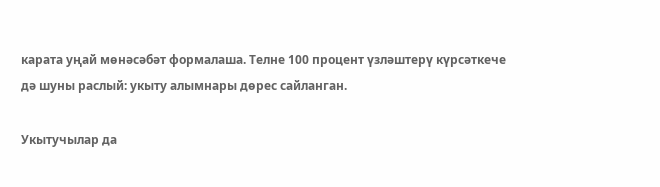карата уңай мөнәсәбәт формалаша. Телне 100 процент үзләштерү күрсәткече дә шуны раслый: укыту алымнары дөрес сайланган.

Укытучылар да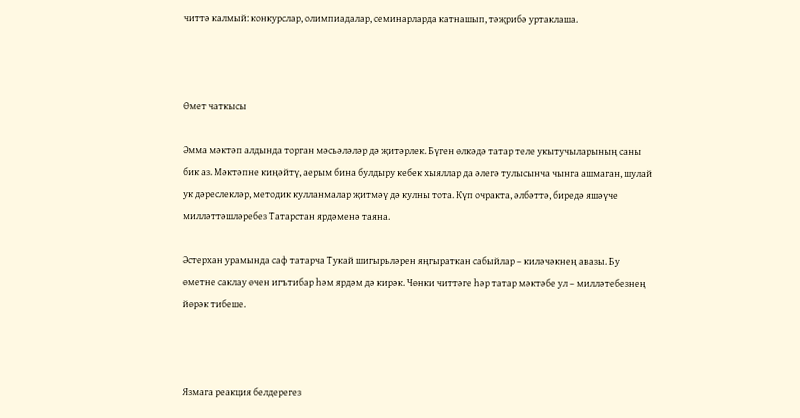читтә калмый: конкурслар, олимпиадалар, семинарларда катнашып, тәҗрибә уртаклаша.



Өмет чаткысы

Әмма мәктәп алдында торган мәсьәләләр дә җитәрлек. Бүген өлкәдә татар теле укытучыларының саны бик аз. Мәктәпне киңәйтү, аерым бина булдыру кебек хыяллар да әлегә тулысынча чынга ашмаган, шулай ук дәреслекләр, методик кулланмалар җитмәү дә кулны тота. Күп очракта, әлбәттә, биредә яшәүче милләттәшләребез Татарстан ярдәменә таяна.

Әстерхан урамында саф татарча Тукай шигырьләрен яңгыраткан сабыйлар – киләчәкнең авазы. Бу өметне саклау өчен игътибар һәм ярдәм дә кирәк. Чөнки читтәге һәр татар мәктәбе ул – милләтебезнең йөрәк тибеше.



Язмага реакция белдерегез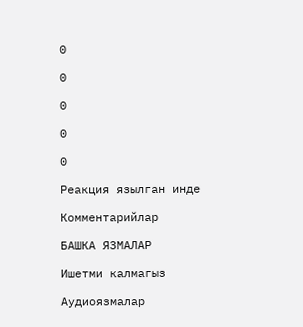0

0

0

0

0

Реакция язылган инде

Комментарийлар

БАШКА ЯЗМАЛАР

Ишетми калмагыз

Аудиоязмалар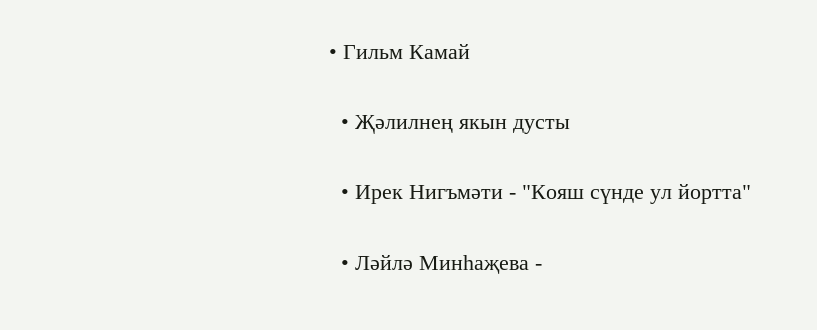• Гильм Камай

  • Җәлилнең якын дусты

  • Ирек Нигъмәти - "Кояш сүнде ул йортта"

  • Ләйлә Минһаҗева -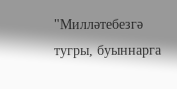"Милләтебезгә тугры, буыннарга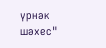үрнәк шәхес"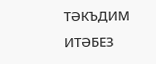ТӘКЪДИМ ИТӘБЕЗ